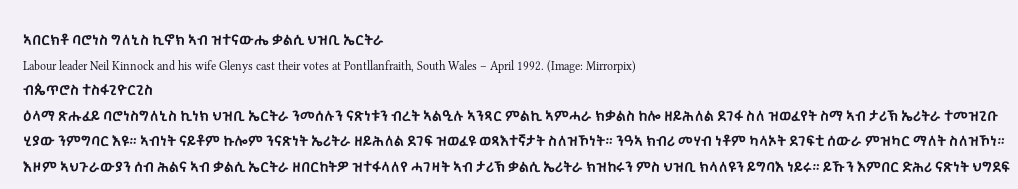ኣበርክቶ ባሮነስ ግለኒስ ኪኖክ ኣብ ዝተናውሔ ቃልሲ ህዝቢ ኤርትራ
Labour leader Neil Kinnock and his wife Glenys cast their votes at Pontllanfraith, South Wales – April 1992. (Image: Mirrorpix)
ብጴጥሮስ ተስፋጊዮርጊስ
ዕላማ ጽሑፈይ ባሮነስግለኒስ ኪነክ ህዝቢ ኤርትራ ንመሰሉን ናጽነቱን ብረት ኣልዒሉ ኣንጻር ምልኪ ኣምሓራ ክቃልስ ከሎ ዘይሕለል ደገፋ ስለ ዝወፈየት ስማ ኣብ ታሪኽ ኤሪትራ ተመዝጊቡ ሂያው ንምግባር እዩ። ኣብነት ናይቶም ኩሎም ንናጽነት ኤሪትራ ዘይሕለል ደገፍ ዝወፈዩ ወጻእተኛታት ስለዝኾነት። ንዓኣ ክብሪ መሃብ ነቶም ካላኦት ደገፍቲ ሰውራ ምዝካር ማለት ስለዝኾነ። እዞም ኣህጉራውያን ሰብ ሕልና ኣብ ቃልሲ ኤርትራ ዘበርከትዎ ዝተፋላለየ ሓገዛት ኣብ ታሪኽ ቃልሲ ኤሪትራ ክዝከሩን ምስ ህዝቢ ክላለዩን ይግባእ ነይሩ። ይኹን እምበር ድሕሪ ናጽነት ህግደፍ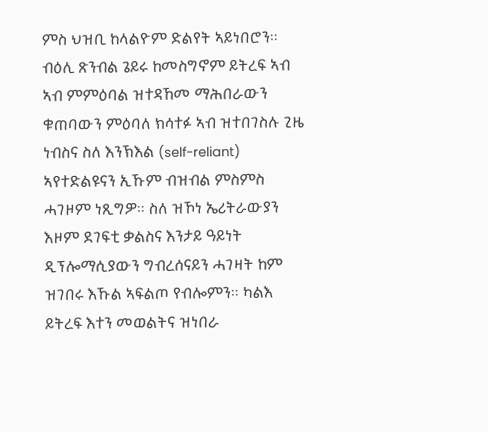ምስ ህዝቢ ከላልዮም ድልየት ኣይነበሮን። ብዕሊ ጽንብል ጌይሩ ከመስግኖም ይትረፍ ኣብ ኣብ ምምዕባል ዝተዳኸመ ማሕበራውን ቁጠባውን ምዕባለ ክሳተፉ ኣብ ዝተበገስሉ ጊዜ ነብስና ስለ እንኽእል (self-reliant) ኣየተድልዩናን ኢኹም ብዝብል ምስምስ ሓገዞም ነጺግዎ። ስለ ዝኾነ ኤሪትራውያን እዞም ደገፍቲ ቃልስና እንታይ ዓይነት ዲፕሎማሲያውን ግብረሰናይን ሓገዛት ከም ዝገበሩ እኹል ኣፍልጦ የብሎምን። ካልእ ይትረፍ እተን መወልትና ዝነበራ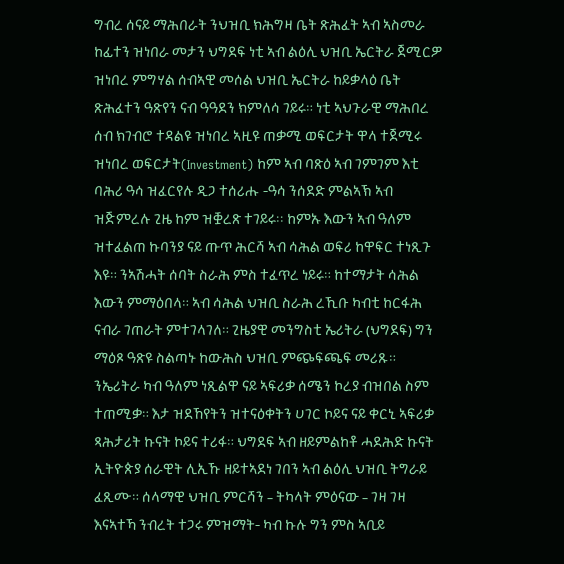ግብረ ሰናይ ማሕበራት ንህዝቢ ክሕግዛ ቤት ጽሕፈት ኣብ ኣስመራ ከፊተን ዝነበራ መታን ህግደፍ ነቲ ኣብ ልዕሊ ህዝቢ ኤርትራ ጀሚርዎ ዝነበረ ምግሃል ሰብኣዊ መሰል ህዝቢ ኤርትራ ከይቃላዕ ቤት ጽሕፈተን ዓጽየን ናብ ዓዓደን ክምለሳ ገይሩ። ነቲ ኣህጉራዊ ማሕበረ ሰብ ክገብሮ ተዳልዩ ዝነበረ ኣዚዩ ጠቃሚ ወፍርታት ዋላ ተጀሚሩ ዝነበረ ወፍርታት(Investment) ከም ኣብ ባጽዕ ኣብ ገምገም እቲ ባሕሪ ዓሳ ዝፈርየሉ ዲጋ ተሰሪሑ -ዓሳ ንሰደድ ምልኣኽ ኣብ ዝጅምረሉ ጊዜ ከም ዝቛረጽ ተገይሩ፡፡ ከምኡ እውን ኣብ ዓለም ዝተፈልጠ ኩባንያ ናይ ጡጥ ሕርሻ ኣብ ሳሕል ወፍሪ ከዋፍር ተነጺጉ እዩ። ንኣሽሓት ሰባት ስራሕ ምስ ተፈጥረ ነይሩ። ከተማታት ሳሕል እውን ምማዕበላ። ኣብ ሳሕል ህዝቢ ስራሕ ረኺቡ ካብቲ ከርፋሕ ናብራ ገጠራት ምተገላገለ። ጊዜያዊ መንግስቲ ኤሪትራ (ህግደፍ) ግን ማዕጾ ዓጽዩ ስልጣኑ ከውሕስ ህዝቢ ምጭፍጫፍ መሪጹ። ንኤሪትራ ካብ ዓለም ነጺልዋ ናይ ኣፍሪቃ ሰሜን ኮረያ ብዝበል ስም ተጠሚቃ። እታ ዝደኸየትን ዝተናዕቀትን ሀገር ኮይና ናይ ቀርኒ ኣፍሪቃ ጻሕታሪት ኩናት ኮይና ተሪፋ። ህግደፍ ኣብ ዘይምልከቶ ሓደሕድ ኩናት ኢትዮጵያ ሰራዊት ሊኢኹ ዘይተኣደነ ገበን ኣብ ልዕሊ ህዝቢ ትግራይ ፈጺሙ። ሰላማዊ ህዝቢ ምርሻን – ትካላት ምዕናው – ገዛ ገዛ እናኣተኻ ንብረት ተጋሩ ምዝማት- ካብ ኩሉ ግን ምስ ኣቢይ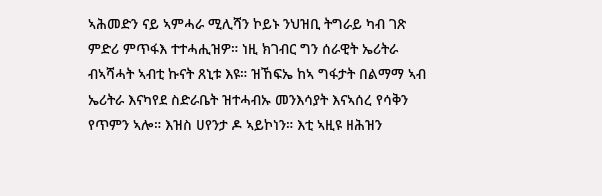ኣሕመድን ናይ ኣምሓራ ሚሊሻን ኮይኑ ንህዝቢ ትግራይ ካብ ገጽ ምድሪ ምጥፋእ ተተሓሒዝዎ። ነዚ ክገብር ግን ሰራዊት ኤሪትራ ብኣሻሓት ኣብቲ ኩናት ጸኒቱ እዩ። ዝኸፍኤ ከኣ ግፋታት በልማማ ኣብ ኤሪትራ እናካየደ ስድራቤት ዝተሓብኡ መንእሳያት እናኣሰረ የሳቅን የጥምን ኣሎ። እዝስ ሀየንታ ዶ ኣይኮነን። እቲ ኣዚዩ ዘሕዝን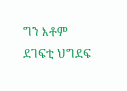ግን እቶም ደገፍቲ ህግደፍ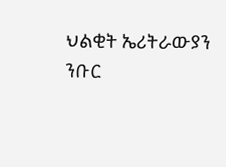ህልቂት ኤሪትራውያን ንቡር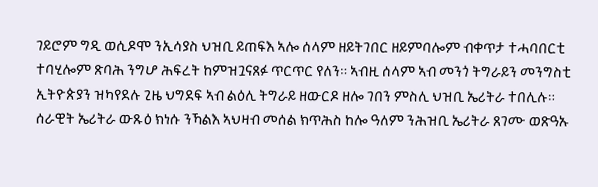ገይሮም ግዲ ወሲዶሞ ንኢሳያስ ህዝቢ ይጠፍእ ኣሎ ሰላም ዘይትገበር ዘይምባሎም ብቀጥታ ተሓባበርቲ ተባሂሎም ጽባሕ ንግሆ ሕፍረት ከምዝጓናጸፉ ጥርጥር የለን። ኣብዚ ሰላም ኣብ መንጎ ትግራይን መንግስቲ ኢትዮጵያን ዝካየደሉ ጊዜ ህግደፍ ኣብ ልዕሊ ትግራይ ዘውርዶ ዘሎ ገበን ምስሊ ህዝቢ ኤሪትራ ተበሊሉ። ሰራዊት ኤሪትራ ውጹዕ ክነሱ ንኻልእ ኣህዛብ መሰል ክጥሕስ ከሎ ዓለም ንሕዝቢ ኤሪትራ ጸገሙ ወጽዓኡ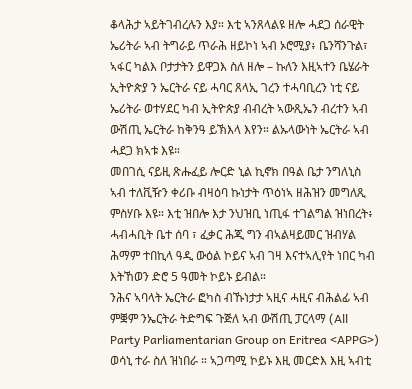ቆላሕታ ኣይትገብረሉን እያ። እቲ ኣንጸላልዩ ዘሎ ሓደጋ ሰራዊት ኤሪትራ ኣብ ትግራይ ጥራሕ ዘይኮነ ኣብ ኦሮሚያ፥ ቤንሻንጉል፣ ኣፋር ካልእ ቦታታትን ይዋጋእ ስለ ዘሎ – ኩለን እዚኣተን ቤሄራት ኢትዮጵያ ን ኤርትራ ናይ ሓባር ጸላኢ ገረን ተሓባቢረን ነቲ ናይ ኤሪትራ ወተሃደር ካብ ኢትዮጵያ ብብረት ኣውጺኤን ብረተን ኣብ ውሽጢ ኤርትራ ከቅንዓ ይኽእላ እየን። ልኡላውነት ኤርትራ ኣብ ሓደጋ ክኣቱ እዩ።
መበገሲ ናይዚ ጽሑፈይ ሎርድ ኒል ኪኖክ በዓል ቤታ ንግለኒስ ኣብ ተለቪዥን ቀሪቡ ብዛዕባ ኩነታት ጥዕነኣ ዘሕዝን መግለጺ ምስሃቡ እዩ። እቲ ዝበሎ እታ ንህዝቢ ነጢፋ ተገልግል ዝነበረት፥ ሓብሓቢት ቤተ ሰባ ፣ ፈቃር ሕጂ ግን ብኣልዛይመር ዝብሃል ሕማም ተበኪላ ዓዲ ውዕል ኮይና ኣብ ገዛ እናተኣሊየት ነበር ካብ እትኸወን ድሮ 5 ዓመት ኮይኑ ይብል።
ንሕና ኣባላት ኤርትራ ፎካስ ብኹነታታ ኣዚና ሓዚና ብሕልፊ ኣብ ምቛም ንኤርትራ ትድግፍ ጉጅለ ኣብ ውሽጢ ፓርላማ (All Party Parliamentarian Group on Eritrea <APPG>) ወሳኒ ተራ ስለ ዝነበራ ። ኣጋጣሚ ኮይኑ እዚ መርድእ እዚ ኣብቲ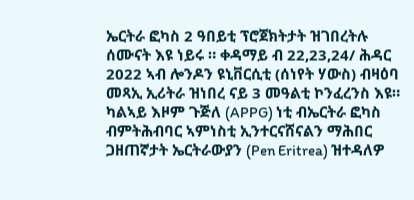ኤርትራ ፎካስ 2 ዓበይቲ ፕሮጀክትታት ዝገበረትሉ ሰሙናት እዩ ነይሩ ። ቀዳማይ ብ 22,23,24/ ሕዳር 2022 ኣብ ሎንዶን ዩኒቨርሲቲ (ሰነየት ሃውስ) ብዛዕባ መጻኢ ኢሪትራ ዝነበረ ናይ 3 መዓልቲ ኮንፈረንስ እዩ።
ካልኣይ እዞም ጉጅለ (APPG) ነቲ ብኤርትራ ፎካስ ብምትሕብባር ኣምነስቲ ኢንተርናሸናልን ማሕበር ጋዘጠኛታት ኤርትራውያን (Pen Eritrea) ዝተዳለዎ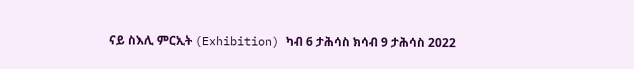ናይ ስእሊ ምርኢት (Exhibition) ካብ 6 ታሕሳስ ክሳብ 9 ታሕሳስ 2022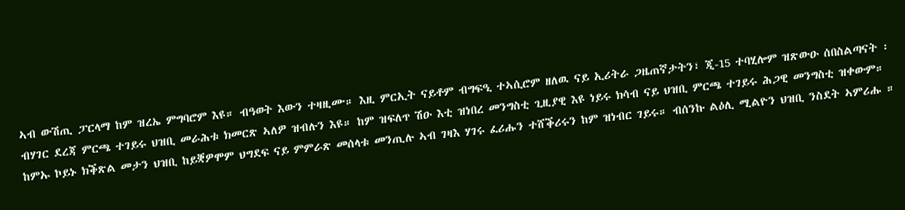ኣብ ውሽጢ ፓርላማ ከም ዝረኤ ምግባሮም እዩ። ብዓወት እውን ተዛዚሙ። እዚ ምርኢት ናይቶም ብግፍዒ ተኣሲሮም ዘለዉ ናይ ኢሪትራ ጋዜጠኛታትን፣ ጂ-15 ተባሂሎም ዝጽውዑ ሰበስልጣናት ፡ ብሃገር ደረጃ ምርጫ ተገይሩ ህዝቢ መራሕቱ ክመርጽ ኣለዎ ዝብሉን እዩ። ከም ዝፍለጥ ሽዑ እቲ ዝነበረ መንግስቲ ጊዚያዊ እዩ ነይሩ ክሳብ ናይ ህዝቢ ምርጫ ተገይሩ ሕጋዊ መንግስቲ ዝቀውም። ከምኡ ኮይኑ ክቕጽል መታን ህዝቢ ከይቛዎሞም ህግደፍ ናይ ምምራጽ መሰላቱ መንጢሉ ኣብ ገዛእ ሃገሩ ፈሪሑን ተሸቕሪሩን ከም ዝነብር ገይሩ። ብሰንኩ ልዕሊ ሚልዮን ህዝቢ ንስደት ኣምሪሑ ።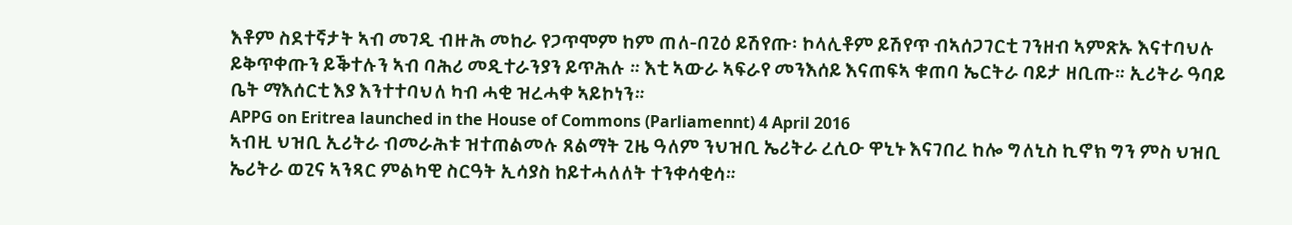እቶም ስደተኛታት ኣብ መገዲ ብዙሕ መከራ የጋጥሞም ከም ጠለ-በጊዕ ይሽየጡ፡ ኮላሊቶም ይሽየጥ ብኣሰጋገርቲ ገንዘብ ኣምጽኡ እናተባህሉ ይቅጥቀጡን ይቕተሉን ኣብ ባሕሪ መዲተራንያን ይጥሕሉ ። እቲ ኣውራ ኣፍራየ መንእሰይ እናጠፍኣ ቁጠባ ኤርትራ ባይታ ዘቢጡ። ኢሪትራ ዓባይ ቤት ማእሰርቲ እያ እንተተባህለ ካብ ሓቂ ዝረሓቀ ኣይኮነን።
APPG on Eritrea launched in the House of Commons (Parliamennt) 4 April 2016
ኣብዚ ህዝቢ ኢሪትራ ብመራሕቱ ዝተጠልመሉ ጸልማት ጊዜ ዓለም ንህዝቢ ኤሪትራ ረሲዑ ዋኒኑ እናገበረ ከሎ ግለኒስ ኪኖክ ግን ምስ ህዝቢ ኤሪትራ ወጊና ኣንጻር ምልካዊ ስርዓት ኢሳያስ ከይተሓለለት ተንቀሳቂሳ።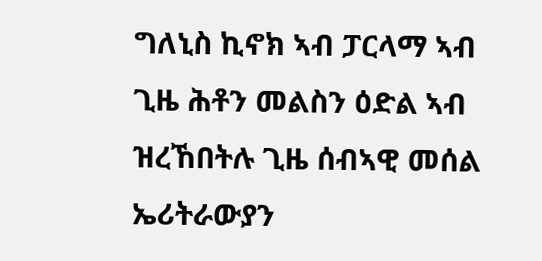ግለኒስ ኪኖክ ኣብ ፓርላማ ኣብ ጊዜ ሕቶን መልስን ዕድል ኣብ ዝረኸበትሉ ጊዜ ሰብኣዊ መሰል ኤሪትራውያን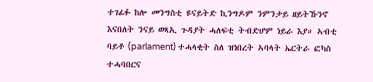ተገፊፉ ከሎ መንግስቲ ዩናይትድ ኪንግዶም ንምንታይ ዘይትኹንኖ እናበለት ንናይ ወጻኢ ጉዳያት ሓለፍቲ ትብድሆም ነይራ እያ። ኣብቲ ባይቶ (parlament) ተሓላቂት ስለ ዝነበረት ኣባላት ኤርትራ ፎካስ ተሓባበርና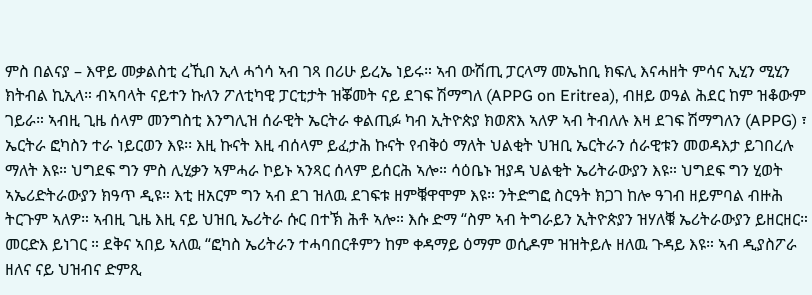ምስ በልናያ – እዋይ መቃልስቲ ረኺበ ኢላ ሓጎሳ ኣብ ገጻ በሪሁ ይረኤ ነይሩ። ኣብ ውሽጢ ፓርላማ መኤከቢ ክፍሊ እናሓዘት ምሳና ኢሂን ሚሂን ክትብል ኪኢላ። ብኣባላት ናይተን ኩለን ፖለቲካዊ ፓርቲታት ዝቖመት ናይ ደገፍ ሽማግለ (APPG on Eritrea), ብዘይ ወዓል ሕደር ከም ዝቆውም ገይራ። ኣብዚ ጊዜ ሰላም መንግስቲ እንግሊዝ ሰራዊት ኤርትራ ቀልጢፉ ካብ ኢትዮጵያ ክወጽእ ኣለዎ ኣብ ትብለሉ እዛ ደገፍ ሽማግለን (APPG) ፣ ኤርትራ ፎካስን ተራ ነይርወን እዩ፡፡ እዚ ኩናት እዚ ብሰላም ይፈታሕ ኩናት የብቅዕ ማለት ህልቂት ህዝቢ ኤርትራን ሰራዊቱን መወዳእታ ይገበረሉ ማለት እዩ። ህግደፍ ግን ምስ ሊሂቃን ኣምሓራ ኮይኑ ኣንጻር ሰላም ይሰርሕ ኣሎ። ሳዕቤኑ ዝያዳ ህልቂት ኤሪትራውያን እዩ። ህግደፍ ግን ሂወት ኣኤሪድትራውያን ክዓጥ ዲዩ። እቲ ዘአርም ግን ኣብ ደገ ዝለዉ ደገፍቱ ዘምቑዋሞም እዩ። ንትድግፎ ስርዓት ክጋገ ከሎ ዓገብ ዘይምባል ብዙሕ ትርጉም ኣለዎ። ኣብዚ ጊዜ እዚ ናይ ህዝቢ ኤሪትራ ሱር በተኽ ሕቶ ኣሎ። እሱ ድማ “ስም ኣብ ትግራይን ኢትዮጵያን ዝሃለቑ ኤሪትራውያን ይዘርዘር። መርድእ ይነገር ። ደቅና ኣበይ ኣለዉ “ፎካስ ኤሪትራን ተሓባበርቶምን ከም ቀዳማይ ዕማም ወሲዶም ዝዝትይሉ ዘለዉ ጉዳይ እዩ። ኣብ ዲያስፖራ ዘለና ናይ ህዝብና ድምጺ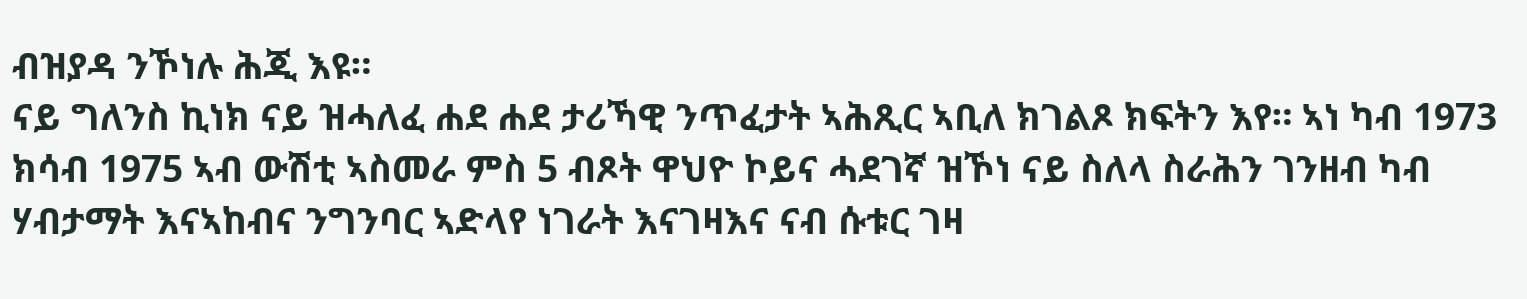ብዝያዳ ንኾነሉ ሕጂ እዩ።
ናይ ግለንስ ኪነክ ናይ ዝሓለፈ ሐደ ሐደ ታሪኻዊ ንጥፈታት ኣሕጺር ኣቢለ ክገልጾ ክፍትን እየ። ኣነ ካብ 1973 ክሳብ 1975 ኣብ ውሽቲ ኣስመራ ምስ 5 ብጾት ዋህዮ ኮይና ሓደገኛ ዝኾነ ናይ ስለላ ስራሕን ገንዘብ ካብ ሃብታማት እናኣከብና ንግንባር ኣድላየ ነገራት እናገዛእና ናብ ሱቱር ገዛ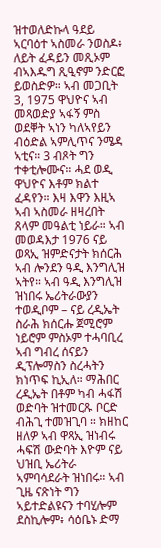ዝተወለድኩላ ዓደይ ኣርባዕተ ኣስመራ ንወስዶ፥ ለይት ፈዳይን መጺኦም ብኣእዱግ ጺዒኖም ንድርፎ ይወስድዎ። ኣብ መጋቢት 3, 1975 ዋህዮና ኣብ መጻወድያ ኣፋኝ ምስ ወደቐት ኣነን ካለኣየይን ብዕድል ኣምሊጥና ንሜዳ ኣቲና። 3 ብጾት ግን ተቀቲሎሙና። ሓደ ወዲ ዋህዮና እቶም ክልተ ፈዳየን። እዛ እዋን እዚኣ ኣብ ኣስመራ ዘዛረበት ጸላም መዓልቲ ነይራ። ኣብ መወዳእታ 1976 ናይ ወጻኢ ዝምድናታት ክሰርሕ ኣብ ሎንደን ዓዲ እንግሊዝ ኣትየ። ኣብ ዓዲ እንግሊዝ ዝነበሩ ኤሪትራውያን ተወዲቦም – ናይ ረዲኤት ስራሕ ክሰርሑ ጀሚሮም ነይሮም ምስኦም ተሓባቢረ ኣብ ግብረ ሰናይን ዲፕሎማስን ስረሓትን ክነጥፍ ኪኢለ። ማሕበር ረዲኤት በቶም ካብ ሓፋሽ ወድባት ዝተመርጹ ቦርድ ብሕጊ ተመዝጊባ ። ክዘከር ዘለዎ ኣብ ዋጻኢ ዝነብሩ ሓፍሽ ውድባት እዮም ናይ ህዝቢ ኤሪትራ ኣምባሳደራት ዝነበሩ። ኣብ ጊዜ ናጽነት ግን ኣይተድልዩናን ተባሂሎም ደስኪሎም፥ ሳዕቤኑ ድማ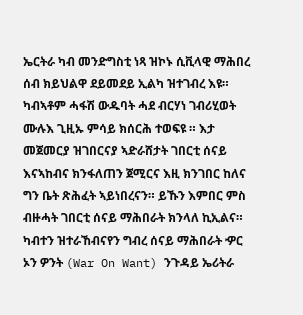ኤርትራ ካብ መንድግስቲ ነጻ ዝኮኑ ሲቪላዊ ማሕበረ ሰብ ክይህልዋ ደይመደይ ኢልካ ዝተገብረ እዩ።
ካብኣቶም ሓፋሽ ውዱባት ሓደ ብርሃነ ገብሪሂወት ሙሉእ ጊዚኡ ምሳይ ክሰርሕ ተወፍዩ ። እታ መጀመርያ ዝገበርናያ ኣድራሸታት ገበርቲ ሰናይ እናኣከብና ክንፋለጠን ጀሚርና እዚ ክንገበር ከለና ግን ቤት ጽሕፈት ኣይነበረናን። ይኹን እምበር ምስ ብዙሓት ገበርቲ ሰናይ ማሕበራት ክንላለ ኪኢልና።
ካብተን ዝተራኸብናየን ግብረ ሰናይ ማሕበራት ዏር ኦን ዎንት (War On Want) ንጉዳይ ኤሪትራ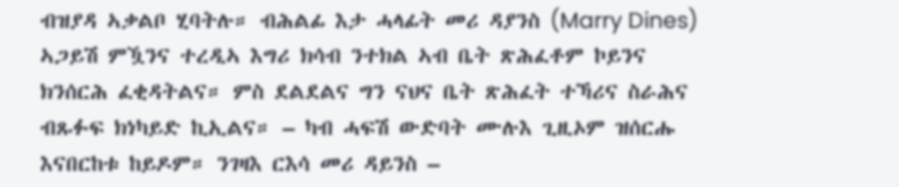ብዝያዳ ኣቃልቦ ሂባትሉ። ብሕልፊ እታ ሓላፊት መሪ ዳያንስ (Marry Dines) ኣጋይሽ ምዃንና ተረዲኣ እግሪ ክሳብ ንተክል ኣብ ቤት ጽሕፈቶም ኮይንና ክንሰርሕ ፈቂዳትልና። ምስ ደልደልና ግን ናህና ቤት ጽሕፈት ተኻሪና ስራሕና ብጹፉፍ ክነካይድ ኪኢልና። – ካብ ሓፍሽ ውድባት ሙሉእ ጊዚኦም ዝሰርሑ እናበርከቱ ከይዶም። ንገዛእ ርእሳ መሪ ዳይንስ –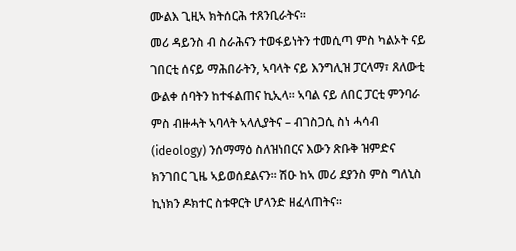ሙልእ ጊዚኣ ክትሰርሕ ተጸንቢራትና።
መሪ ዳይንስ ብ ስራሕናን ተወፋይነትን ተመሲጣ ምስ ካልኦት ናይ ገበርቲ ሰናይ ማሕበራትን, ኣባላት ናይ እንግሊዝ ፓርላማ፣ ጸለውቲ ውልቀ ሰባትን ከተፋልጠና ኪኢላ። ኣባል ናይ ለበር ፓርቲ ምንባራ ምስ ብዙሓት ኣባላት ኣላሊያትና – ብገስጋሲ ስነ ሓሳብ (ideology) ንሰማማዕ ስለዝነበርና እውን ጽቡቅ ዝምድና ክንገበር ጊዜ ኣይወሰደልናን። ሽዑ ከኣ መሪ ደያንስ ምስ ግለኒስ ኪነክን ዶክተር ስቱዋርት ሆላንድ ዘፈላጠትና።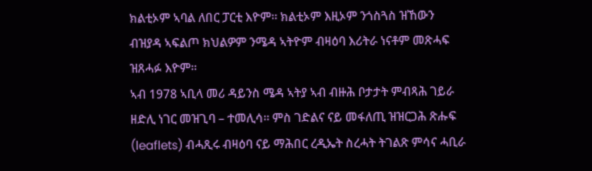ክልቲኦም ኣባል ለበር ፓርቲ እዮም። ክልቲኦም እዚኦም ንጎስጓስ ዝኸውን ብዝያዳ ኣፍልጦ ክህልዎም ንሜዳ ኣትዮም ብዛዕባ እሪትራ ነናቶም መጽሓፍ ዝጸሓፉ እዮም።
ኣብ 1978 ኣቢላ መሪ ዳይንስ ሜዳ ኣትያ ኣብ ብዙሕ ቦታታት ምብጻሕ ገይራ ዘድሊ ነገር መዝጊባ – ተመሊሳ። ምስ ገድልና ናይ መፋለጢ ዝዝርጋሕ ጽሑፍ (leaflets) ብሓጺሩ ብዛዕባ ናይ ማሕበር ረዲኤት ስረሓት ትገልጽ ምሳና ሓቢራ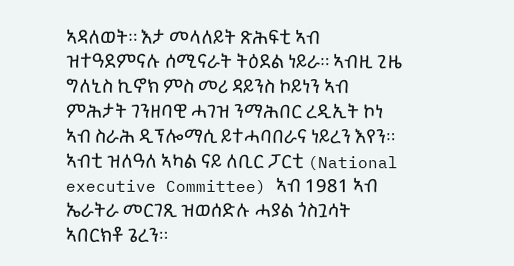ኣዳለወት። እታ መላለይት ጽሕፍቲ ኣብ ዝተዓደምናሉ ሰሚናራት ትዕደል ነይራ። ኣብዚ ጊዜ ግለኒስ ኪኖክ ምስ መሪ ዳይንስ ኮይነን ኣብ ምሕታት ገንዘባዊ ሓገዝ ንማሕበር ረዲኢት ኮነ ኣብ ስራሕ ዲፕሎማሲ ይተሓባበራና ነይረን እየን። ኣብቲ ዝለዓለ ኣካል ናይ ለቢር ፓርቲ (National executive Committee) ኣብ 1981 ኣብ ኤራትራ መርገጺ ዝወሰድሉ ሓያል ጎስጓሳት ኣበርክቶ ጌረን።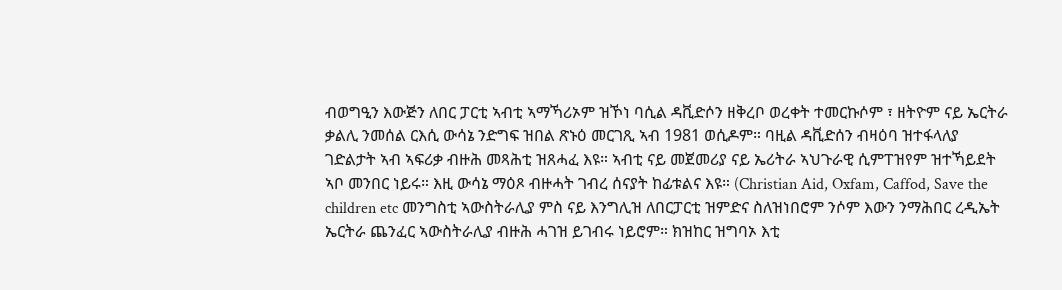ብወግዒን እውጅን ለበር ፓርቲ ኣብቲ ኣማኻሪኦም ዝኾነ ባሲል ዳቪድሶን ዘቅረቦ ወረቀት ተመርኩሶም ፣ ዘትዮም ናይ ኤርትራ ቃልሊ ንመሰል ርእሲ ውሳኔ ንድግፍ ዝበል ጽኑዕ መርገጺ ኣብ 1981 ወሲዶም። ባዚል ዳቪድሰን ብዛዕባ ዝተፋላለያ ገድልታት ኣብ ኣፍሪቃ ብዙሕ መጻሕቲ ዝጸሓፈ እዩ። ኣብቲ ናይ መጀመሪያ ናይ ኤሪትራ ኣህጉራዊ ሲምፐዝየም ዝተኻይደት ኣቦ መንበር ነይሩ። እዚ ውሳኔ ማዕጾ ብዙሓት ገብረ ሰናያት ከፊቱልና እዩ። (Christian Aid, Oxfam, Caffod, Save the children etc መንግስቲ ኣውስትራሊያ ምስ ናይ እንግሊዝ ለበርፓርቲ ዝምድና ስለዝነበሮም ንሶም እውን ንማሕበር ረዲኤት ኤርትራ ጨንፈር ኣውስትራሊያ ብዙሕ ሓገዝ ይገብሩ ነይሮም። ክዝከር ዝግባኦ እቲ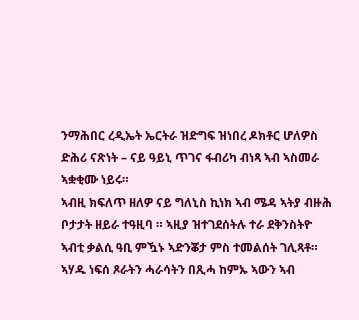ንማሕበር ረዲኤት ኤርትራ ዝድግፍ ዝነበረ ዶክቶር ሆለዎስ ድሕሪ ናጽነት – ናይ ዓይኒ ጥገና ፋብሪካ ብነጻ ኣብ ኣስመራ ኣቋቂሙ ነይሩ።
ኣብዚ ክፍለጥ ዘለዎ ናይ ግለኒስ ኪነክ ኣብ ሜዳ ኣትያ ብዙሕ ቦታታት ዘይራ ተዓዚባ ። ኣዚያ ዝተገደሰትሉ ተራ ደቅንስትዮ ኣብቲ ቃልሲ ዓቢ ምዃኑ ኣድንቖታ ምስ ተመልሰት ገሊጻቶ። ኣሃዱ ነፍሰ ጾራትን ሓራሳትን በጺሓ ከምኡ ኣውን ኣብ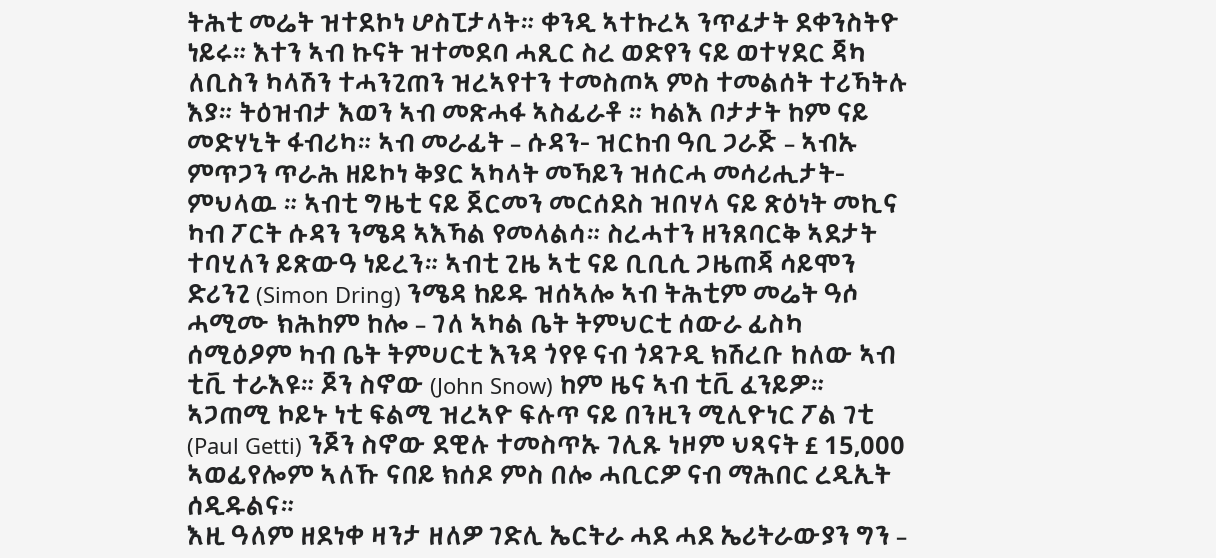ትሕቲ መሬት ዝተደኮነ ሆስፒታላት። ቀንዲ ኣተኩረኣ ንጥፈታት ደቀንስትዮ ነይሩ። እተን ኣብ ኩናት ዝተመደባ ሓጺር ስረ ወድየን ናይ ወተሃደር ጃካ ለቢስን ካላሽን ተሓንጊጠን ዝረኣየተን ተመስጦኣ ምስ ተመልሰት ተሪኻትሉ እያ። ትዕዝብታ እወን ኣብ መጽሓፋ ኣስፊራቶ ። ካልእ ቦታታት ከም ናይ መድሃኒት ፋብሪካ። ኣብ መራፊት – ሱዳን- ዝርከብ ዓቢ ጋራጅ – ኣብኡ ምጥጋን ጥራሕ ዘይኮነ ቅያር ኣካላት መኻይን ዝሰርሓ መሳሪሒታት- ምህላዉ ። ኣብቲ ግዜቲ ናይ ጀርመን መርሰደስ ዝበሃላ ናይ ጽዕነት መኪና ካብ ፖርት ሱዳን ንሜዳ ኣእኻል የመላልሳ። ስረሓተን ዘንጸባርቅ ኣደታት ተባሂለን ይጽውዓ ነይረን። ኣብቲ ጊዜ ኣቲ ናይ ቢቢሲ ጋዜጠጃ ሳይሞን ድሪንጊ (Simon Dring) ንሜዳ ከይዱ ዝሰኣሎ ኣብ ትሕቲም መሬት ዓሶ ሓሚሙ ክሕከም ከሎ – ገለ ኣካል ቤት ትምህርቲ ሰውራ ፊስካ ሰሚዕዖም ካብ ቤት ትምሀርቲ እንዳ ጎየዩ ናብ ጎዳጉዲ ክሽረቡ ከለው ኣብ ቲቪ ተራእዩ። ጆን ስኖው (John Snow) ከም ዜና ኣብ ቲቪ ፈንይዎ። ኣጋጠሚ ኮይኑ ነቲ ፍልሚ ዝረኣዮ ፍሉጥ ናይ በንዚን ሚሊዮነር ፖል ገቲ (Paul Getti) ንጆን ስኖው ደዊሉ ተመስጥኡ ገሊጹ ነዞም ህጻናት £ 15,000 ኣወፊየሎም ኣለኹ ናበይ ክሰዶ ምስ በሎ ሓቢርዎ ናብ ማሕበር ረዲኢት ሰዲዱልና።
እዚ ዓለም ዘደነቀ ዛንታ ዘለዎ ገድሊ ኤርትራ ሓደ ሓደ ኤሪትራውያን ግን –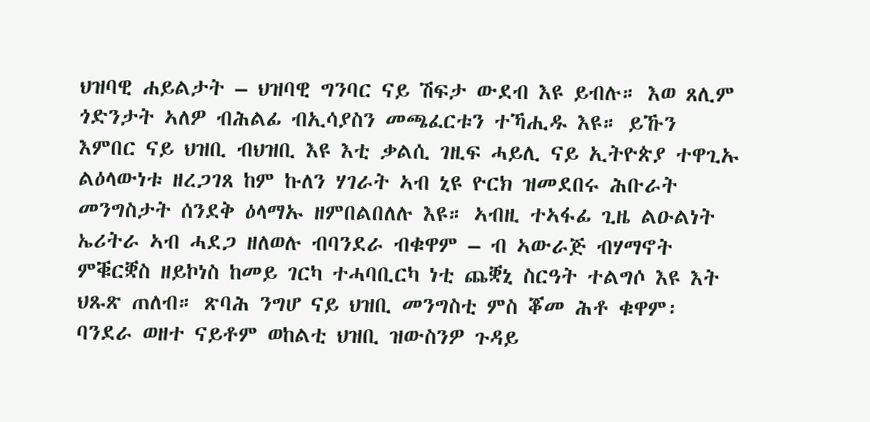ህዝባዊ ሐይልታት – ህዝባዊ ግንባር ናይ ሽፍታ ውደብ እዩ ይብሉ። እወ ጸሊም ጎድንታት ኣለዎ ብሕልፊ ብኢሳያስን መጫፈርቱን ተኻሒዱ እዩ። ይኹን እምበር ናይ ህዝቢ ብህዝቢ እዩ እቲ ቃልሲ ገዚፍ ሓይሊ ናይ ኢትዮጵያ ተዋጊኡ ልዕላውነቱ ዘረጋገጸ ከም ኩለን ሃገራት ኣብ ኒዩ ዮርክ ዝመደበሩ ሕቡራት መንግስታት ሰንደቅ ዕላማኡ ዘምበልበለሉ እዩ። ኣብዚ ተኣፋፊ ጊዜ ልዑልነት ኤሪትራ ኣብ ሓደጋ ዘለወሉ ብባንደራ ብቁዋም – ብ ኣውራጅ ብሃማኖት ምቑርቛስ ዘይኮነስ ከመይ ገርካ ተሓባቢርካ ነቲ ጨቛኒ ስርዓት ተልግሶ እዩ እት ህጹጽ ጠለብ። ጽባሕ ንግሆ ናይ ህዝቢ መንግስቲ ምስ ቖመ ሕቶ ቁዋም፡ ባንደራ ወዘተ ናይቶም ወከልቲ ህዝቢ ዝውስንዎ ጉዳይ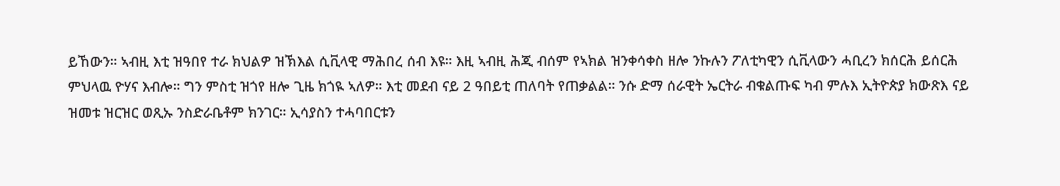ይኸውን። ኣብዚ እቲ ዝዓበየ ተራ ክህልዎ ዝኽእል ሲቪላዊ ማሕበረ ሰብ እዩ። እዚ ኣብዚ ሕጂ ብሰም የኣክል ዝንቀሳቀስ ዘሎ ንኩሉን ፖለቲካዊን ሲቪላውን ሓቢረን ክሰርሕ ይሰርሕ ምህላዉ ዮሃና እብሎ። ግን ምስቲ ዝጎየ ዘሎ ጊዜ ክጎዪ ኣለዎ። እቲ መደብ ናይ 2 ዓበይቲ ጠለባት የጠቃልል። ንሱ ድማ ሰራዊት ኤርትራ ብቁልጡፍ ካብ ምሉእ ኢትዮጵያ ክውጽእ ናይ ዝመቱ ዝርዝር ወጺኡ ንስድራቤቶም ክንገር። ኢሳያስን ተሓባበርቱን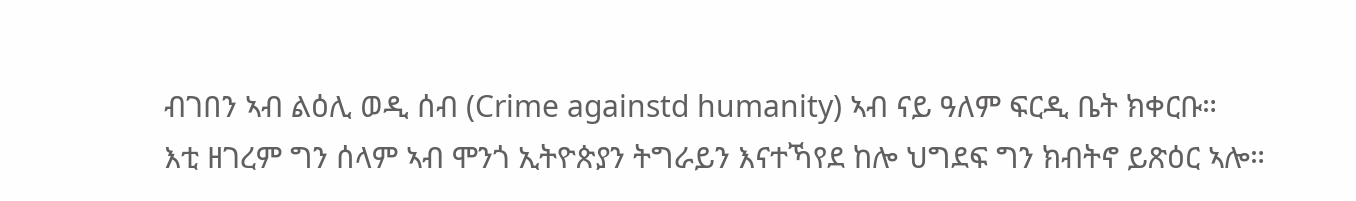ብገበን ኣብ ልዕሊ ወዲ ሰብ (Crime againstd humanity) ኣብ ናይ ዓለም ፍርዲ ቤት ክቀርቡ።
እቲ ዘገረም ግን ሰላም ኣብ ሞንጎ ኢትዮጵያን ትግራይን እናተኻየደ ከሎ ህግደፍ ግን ክብትኖ ይጽዕር ኣሎ።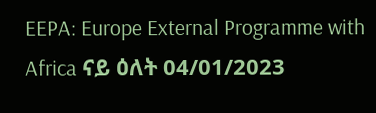EEPA: Europe External Programme with Africa ናይ ዕለት 04/01/2023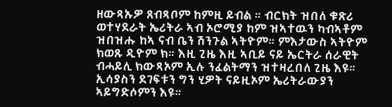ዘውጻኡዎ ጸብጻቦም ከምዚ ይብል ። ብርክት ዝበለ ቁጽሪ ወተሃደራት ኤሪትራ ኣብ ኦሮሚያ ከም ዝኣተዉን ካብኣቶም ዝበዝሑ ከኣ ናብ ቤን ሽንጉል ኣትዮም። ምእታውስ ኣትዮም ክወጹ ዲዮም ክ። እዚ ጊዜ እዚ ኣቢይ ናይ ኤርትራ ሰራዊት ብሓይሊ ክውጻኦም ኢሉ ንፈልትማን ዝተዛረበለ ጊዜ እዩ። ኢሳያስን ደገፍቱን ግን ሂዎት ናይዚኦም ኤሪትራውያን ኣይግድሶምን እዩ።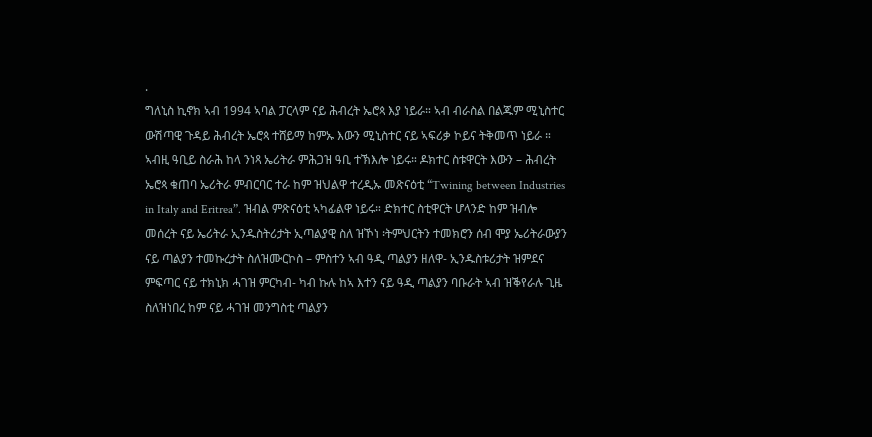.
ግለኒስ ኪኖክ ኣብ 1994 ኣባል ፓርላም ናይ ሕብረት ኤሮጳ እያ ነይራ። ኣብ ብራስል በልጁም ሚኒስተር ውሽጣዊ ጉዳይ ሕብረት ኤሮጳ ተሸይማ ከምኡ እውን ሚኒስተር ናይ ኣፍሪቃ ኮይና ትቅመጥ ነይራ ። ኣብዚ ዓቢይ ስራሕ ከላ ንነጻ ኤሪትራ ምሕጋዝ ዓቢ ተኽእሎ ነይሩ። ዶክተር ስቱዋርት እውን – ሕብረት ኤሮጳ ቁጠባ ኤሪትራ ምብርባር ተራ ከም ዝህልዋ ተረዲኡ መጽናዕቲ “Twining between Industries in Italy and Eritrea”. ዝብል ምጽናዕቲ ኣካፊልዋ ነይሩ። ድክተር ስቲዋርት ሆላንድ ከም ዝብሎ መሰረት ናይ ኤሪትራ ኢንዱስትሪታት ኢጣልያዊ ስለ ዝኾነ ፡ትምህርትን ተመክሮን ሰብ ሞያ ኤሪትራውያን ናይ ጣልያን ተመኩረታት ስለዝሙርኮስ – ምስተን ኣብ ዓዲ ጣልያን ዘለዋ- ኢንዱስቱሪታት ዝምደና ምፍጣር ናይ ተክኒክ ሓገዝ ምርካብ- ካብ ኩሉ ከኣ እተን ናይ ዓዲ ጣልያን ባቡራት ኣብ ዝቕየራሉ ጊዜ ስለዝነበረ ከም ናይ ሓገዝ መንግስቲ ጣልያን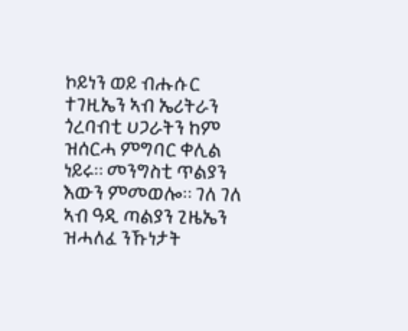ኮይነን ወይ ብሑሱር ተገዚኤን ኣብ ኤሪትራን ጎረባብቲ ሀጋራትን ከም ዝሰርሓ ምግባር ቀሊል ነይሩ። መንግስቲ ጥልያን እውን ምመወሎ። ገለ ገለ ኣብ ዓዲ ጣልያን ጊዜኤን ዝሓለፈ ንኹነታት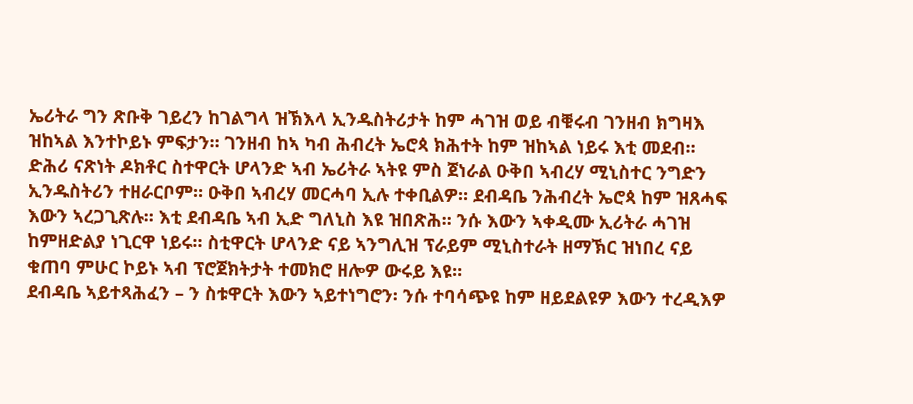ኤሪትራ ግን ጽቡቅ ገይረን ከገልግላ ዝኽእላ ኢንዱስትሪታት ከም ሓገዝ ወይ ብቑሩብ ገንዘብ ክግዛእ ዝከኣል እንተኮይኑ ምፍታን። ገንዘብ ከኣ ካብ ሕብረት ኤሮጳ ክሕተት ከም ዝከኣል ነይሩ እቲ መደብ።
ድሕሪ ናጽነት ዶክቶር ስተዋርት ሆላንድ ኣብ ኤሪትራ ኣትዩ ምስ ጀነራል ዑቅበ ኣብረሃ ሚኒስተር ንግድን ኢንዱስትሪን ተዘራርቦም። ዑቅበ ኣብረሃ መርሓባ ኢሉ ተቀቢልዎ። ደብዳቤ ንሕብረት ኤሮጳ ከም ዝጸሓፍ እውን ኣረጋጊጽሉ። እቲ ደብዳቤ ኣብ ኢድ ግለኒስ እዩ ዝበጽሕ። ንሱ እውን ኣቀዲሙ ኢሪትራ ሓገዝ ከምዘድልያ ነጊርዋ ነይሩ። ስቲዋርት ሆላንድ ናይ ኣንግሊዝ ፕራይም ሚኒስተራት ዘማኽር ዝነበረ ናይ ቁጠባ ምሁር ኮይኑ ኣብ ፕሮጀክትታት ተመክሮ ዘሎዎ ውሩይ እዩ።
ደብዳቤ ኣይተጻሕፈን – ን ስቱዋርት እውን ኣይተነግሮን፡ ንሱ ተባሳጭዩ ከም ዘይደልዩዎ እውን ተረዲእዎ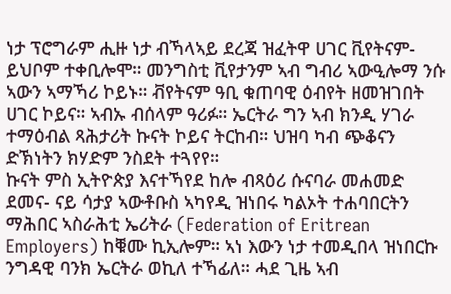ነታ ፕሮግራም ሒዙ ነታ ብኻላኣይ ደረጃ ዝፈትዋ ሀገር ቪየትናም- ይህቦም ተቀቢሎሞ። መንግስቲ ቪየታንም ኣብ ግብሪ ኣውዒሎማ ንሱ ኣውን ኣማኻሪ ኮይኑ። ቭየትናም ዓቢ ቁጠባዊ ዕብየት ዘመዝገበት ሀገር ኮይና። ኣብኡ ብሰላም ዓሪፉ። ኤርትራ ግን ኣብ ክንዲ ሃገራ ተማዕብል ጻሕታሪት ኩናት ኮይና ትርከብ። ህዝባ ካብ ጭቆናን ድኽነትን ክሃድም ንስደት ተጓየየ።
ኩናት ምስ ኢትዮጵያ እናተኻየደ ከሎ ብጻዕሪ ሱናባራ መሐመድ ደመና- ናይ ሳታያ ኣውቶቡስ ኣካየዲ ዝነበሩ ካልኦት ተሐባበርትን ማሕበር ኣስራሕቲ ኤሪትራ (Federation of Eritrean Employers) ከቑሙ ኪኢሎም። ኣነ እውን ነታ ተመዲበላ ዝነበርኩ ንግዳዊ ባንክ ኤርትራ ወኪለ ተኻፊለ። ሓደ ጊዜ ኣብ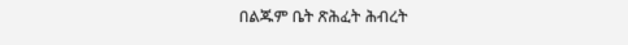በልጁም ቤት ጽሕፈት ሕብረት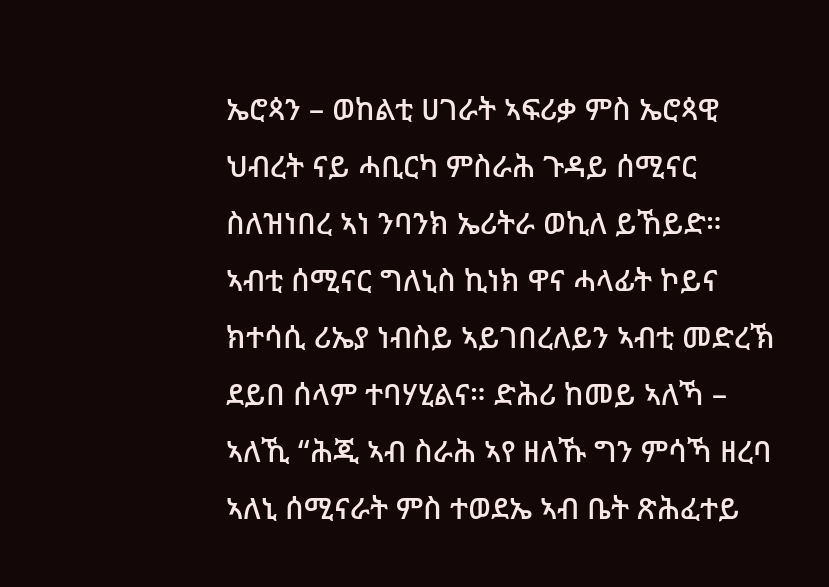ኤሮጳን – ወከልቲ ሀገራት ኣፍሪቃ ምስ ኤሮጳዊ ህብረት ናይ ሓቢርካ ምስራሕ ጉዳይ ሰሚናር ስለዝነበረ ኣነ ንባንክ ኤሪትራ ወኪለ ይኸይድ። ኣብቲ ሰሚናር ግለኒስ ኪነክ ዋና ሓላፊት ኮይና ክተሳሲ ሪኤያ ነብስይ ኣይገበረለይን ኣብቲ መድረኽ ደይበ ሰላም ተባሃሂልና። ድሕሪ ከመይ ኣለኻ – ኣለኺ “ሕጂ ኣብ ስራሕ ኣየ ዘለኹ ግን ምሳኻ ዘረባ ኣለኒ ሰሚናራት ምስ ተወደኤ ኣብ ቤት ጽሕፈተይ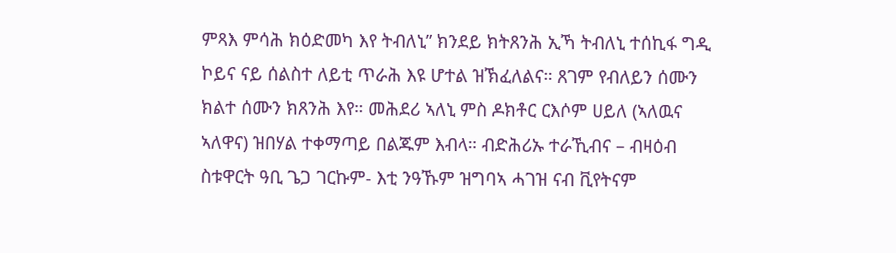ምጻእ ምሳሕ ክዕድመካ እየ ትብለኒ” ክንደይ ክትጸንሕ ኢኻ ትብለኒ ተሰኪፋ ግዲ ኮይና ናይ ሰልስተ ለይቲ ጥራሕ እዩ ሆተል ዝኽፈለልና። ጸገም የብለይን ሰሙን ክልተ ሰሙን ክጸንሕ እየ። መሕደሪ ኣለኒ ምስ ዶክቶር ርእሶም ሀይለ (ኣለዉና ኣለዋና) ዝበሃል ተቀማጣይ በልጁም እብላ። ብድሕሪኡ ተራኺብና – ብዛዕብ ስቱዋርት ዓቢ ጌጋ ገርኩም- እቲ ንዓኹም ዝግባኣ ሓገዝ ናብ ቪየትናም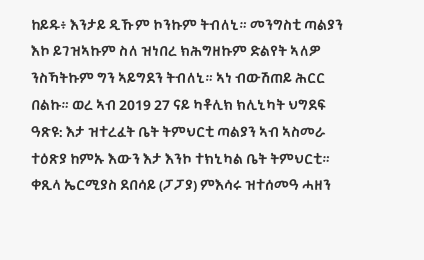ከይዱ፥ እንታይ ዲኹም ኮንኩም ትብለኒ። መንግስቲ ጣልያን እኮ ይገዝኣኩም ስለ ዝነበረ ክሕግዘኩም ድልየት ኣለዎ ንስኻትኩም ግን ኣይግደን ትብለኒ። ኣነ ብውሽጠይ ሕርር በልኩ። ወረ ኣብ 2019 27 ናይ ካቶሊክ ክሊኒካት ህግደፍ ዓጽዩ: እታ ዝተረፈት ቤት ትምህርቲ ጣልያን ኣብ ኣስመራ ተዕጽያ ከምኡ እውን እታ እንኮ ተክኒካል ቤት ትምህርቲ። ቀጺላ ኤርሚያስ ደበሳይ (ፓፓያ) ምእሳሩ ዝተሰመዓ ሓዘን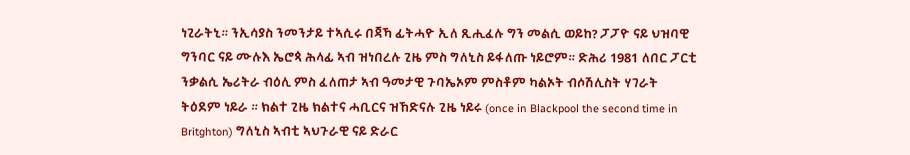ነጊራትኒ። ንኢሳያስ ንመንታይ ተኣሲሩ በጃኻ ፊትሓዮ ኢለ ጺሒፈሉ ግን መልሲ ወይከ? ፓፓዮ ናይ ህዝባዊ ግንባር ናይ ሙሉእ ኤሮጳ ሕላፊ ኣብ ዝነበረሉ ጊዜ ምስ ግለኒስ ይፋለጡ ነይሮም። ድሕሪ 1981 ለበር ፓርቲ ንቃልሲ ኤሪትራ ብዕሊ ምስ ፈለጠታ ኣብ ዓመታዊ ጉባኤኦም ምስቶም ካልኦት ብሶሽሊስት ሃገራት ትዕደም ነይራ ። ክልተ ጊዜ ክልተና ሓቢርና ዝኸድናሉ ጊዜ ነይሩ (once in Blackpool the second time in Britghton) ግለኒስ ኣብቲ ኣህጉራዊ ናይ ድራር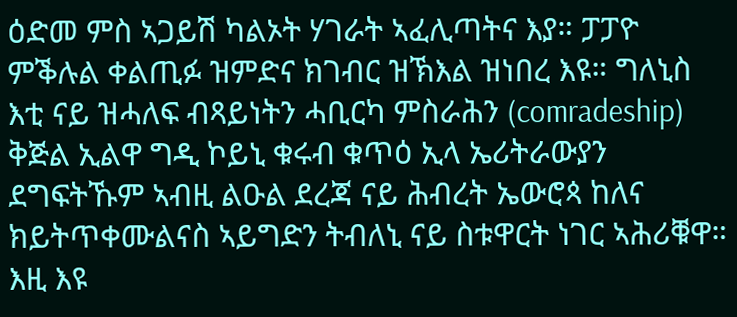ዕድመ ምስ ኣጋይሽ ካልኦት ሃገራት ኣፈሊጣትና እያ። ፓፓዮ ምቕሉል ቀልጢፉ ዝምድና ክገብር ዝኽእል ዝነበረ እዩ። ግለኒስ እቲ ናይ ዝሓለፍ ብጻይነትን ሓቢርካ ምስራሕን (comradeship) ቅጅል ኢልዋ ግዲ ኮይኒ ቁሩብ ቁጥዕ ኢላ ኤሪትራውያን ደግፍትኹም ኣብዚ ልዑል ደረጃ ናይ ሕብረት ኤውሮጳ ከለና ክይትጥቀሙልናስ ኣይግድን ትብለኒ ናይ ስቱዋርት ነገር ኣሕሪቑዋ። እዚ እዩ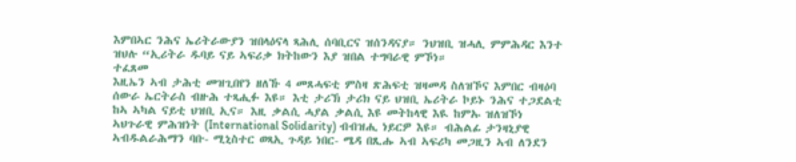እምበኣር ንሕና ኤሪትራውያን ዝበላዕናላ ጻሕሊ ሰባቢርና ዝሰንዳናያ። ንህዝቢ ዝሓሊ ምምሕዳር እንተ ዝህሉ “ኢሪትራ ዱባይ ናይ ኣፍሪቃ ክትከውን እያ ዝበል ተግባራዊ ምኾነ።
ተፈጸመ
እዚኤን ኣብ ታሕቲ መዝጊበየን ዘለኹ 4 መጸሓፍቲ ምስዛ ጽሕፍቲ ዝዛመዳ ስለዝኾና እምበር ብዛዕባ ሰውራ ኤርትራስ ብዙሕ ተጻሒፉ እዩ። እቲ ታሪኽ ታሪክ ናይ ህዝቢ ኤሪትራ ኮይኑ ንሕና ተጋደልቲ ከኣ ኣካል ናይቲ ህዝቢ ኢና። እዚ ቃልሲ ሓያል ቃልሲ እዩ መትከላዊ እዪ ከምኡ ዝለዝኾነ ኣህጉራዊ ምሕዝነት (International Solidarity) ብብዝሒ ነይርዎ እዩ። ብሕልፊ ታንዛኒያዊ ኣብዱልራሕማን ባቡ- ሚኒስተር ወጻኢ ጉዳይ ነበር- ሜዳ በጺሑ ኣብ ኣፍሪካ መጋዚን ኣብ ለንደን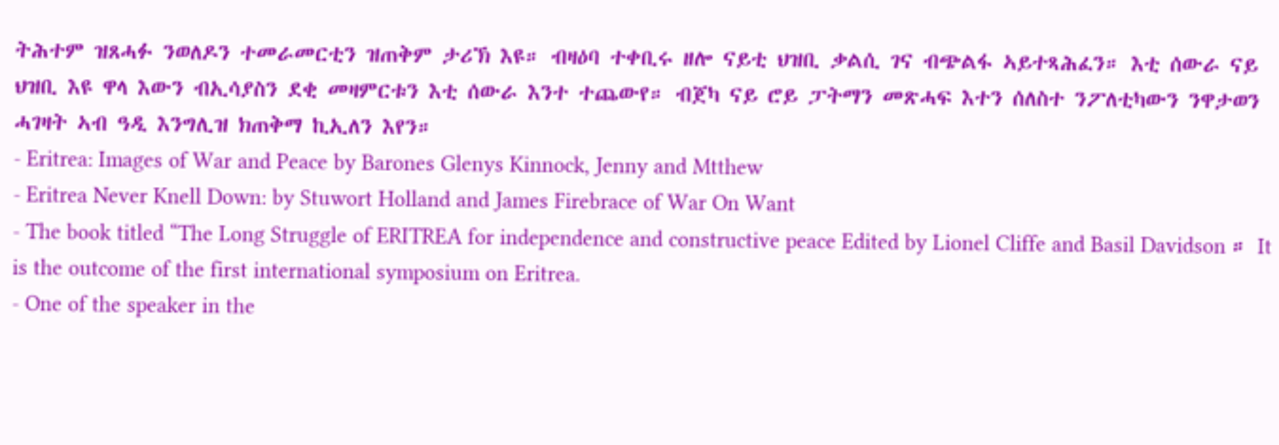ትሕተም ዝጸሓፉ ንወለዶን ተመራመርቲን ዝጠቅም ታሪኽ እዩ። ብዛዕባ ተቀቢሩ ዘሎ ናይቲ ህዝቢ ቃልሲ ገና ብጭልፋ ኣይተጻሕፈን። እቲ ሰውራ ናይ ህዝቢ እዩ ዋላ እውን ብኢሳያስን ደቂ መዛምርቱን እቲ ሰውራ እንተ ተጨውየ። ብጀካ ናይ ሮይ ፓትማን መጽሓፍ እተን ሰለስተ ንፖለቲካውን ንዋታወን ሓገዛት ኣብ ዓዲ እንግሊዝ ክጠቅማ ኪኢለን እየን።
- Eritrea: Images of War and Peace by Barones Glenys Kinnock, Jenny and Mtthew
- Eritrea Never Knell Down: by Stuwort Holland and James Firebrace of War On Want
- The book titled “The Long Struggle of ERITREA for independence and constructive peace Edited by Lionel Cliffe and Basil Davidson ። It is the outcome of the first international symposium on Eritrea.
- One of the speaker in the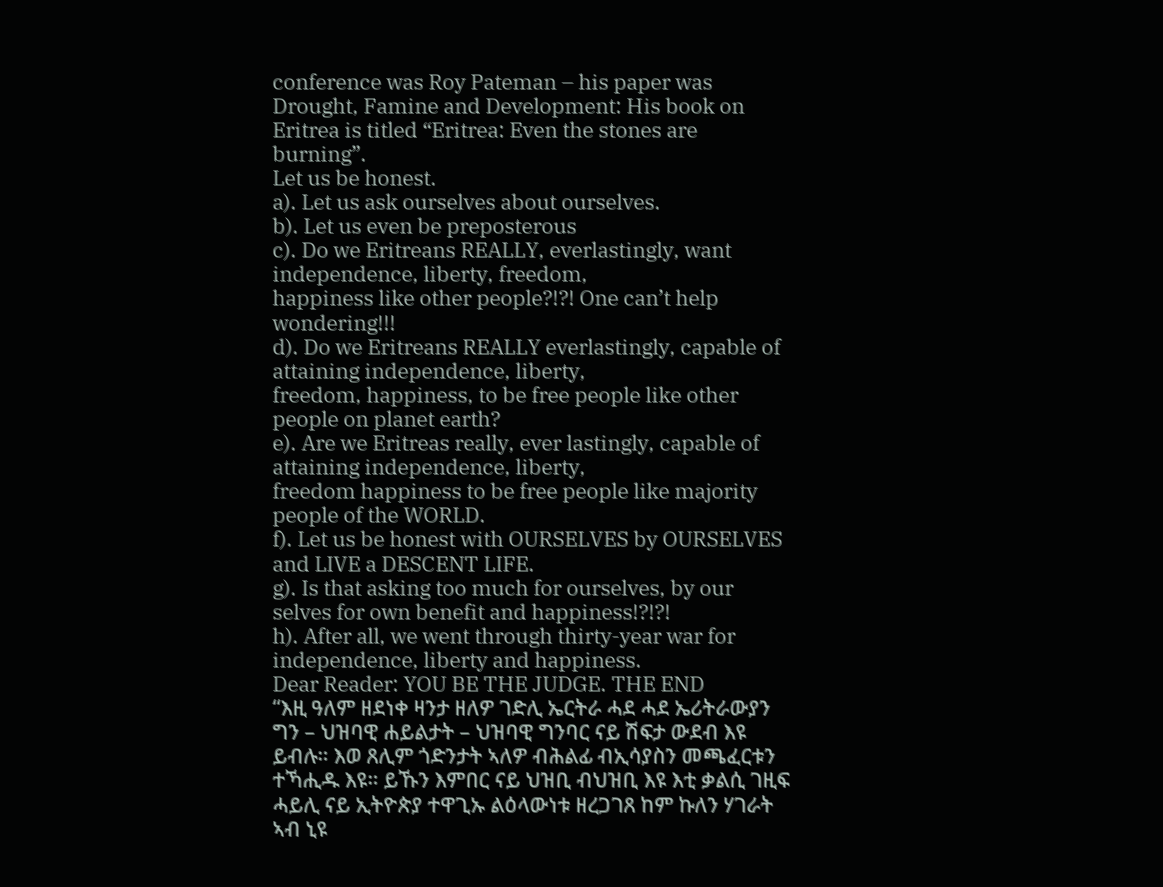conference was Roy Pateman – his paper was Drought, Famine and Development: His book on Eritrea is titled “Eritrea: Even the stones are burning”.
Let us be honest.
a). Let us ask ourselves about ourselves.
b). Let us even be preposterous
c). Do we Eritreans REALLY, everlastingly, want independence, liberty, freedom,
happiness like other people?!?! One can’t help wondering!!!
d). Do we Eritreans REALLY everlastingly, capable of attaining independence, liberty,
freedom, happiness, to be free people like other people on planet earth?
e). Are we Eritreas really, ever lastingly, capable of attaining independence, liberty,
freedom happiness to be free people like majority people of the WORLD.
f). Let us be honest with OURSELVES by OURSELVES and LIVE a DESCENT LIFE.
g). Is that asking too much for ourselves, by our selves for own benefit and happiness!?!?!
h). After all, we went through thirty-year war for independence, liberty and happiness.
Dear Reader: YOU BE THE JUDGE. THE END
“እዚ ዓለም ዘደነቀ ዛንታ ዘለዎ ገድሊ ኤርትራ ሓደ ሓደ ኤሪትራውያን ግን – ህዝባዊ ሐይልታት – ህዝባዊ ግንባር ናይ ሽፍታ ውደብ እዩ ይብሉ። እወ ጸሊም ጎድንታት ኣለዎ ብሕልፊ ብኢሳያስን መጫፈርቱን ተኻሒዱ እዩ። ይኹን እምበር ናይ ህዝቢ ብህዝቢ እዩ እቲ ቃልሲ ገዚፍ ሓይሊ ናይ ኢትዮጵያ ተዋጊኡ ልዕላውነቱ ዘረጋገጸ ከም ኩለን ሃገራት ኣብ ኒዩ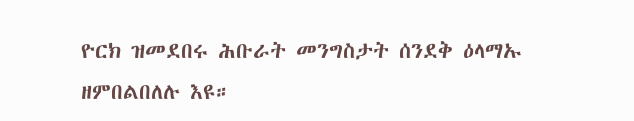ዮርክ ዝመደበሩ ሕቡራት መንግስታት ሰንደቅ ዕላማኡ ዘምበልበለሉ እዩ።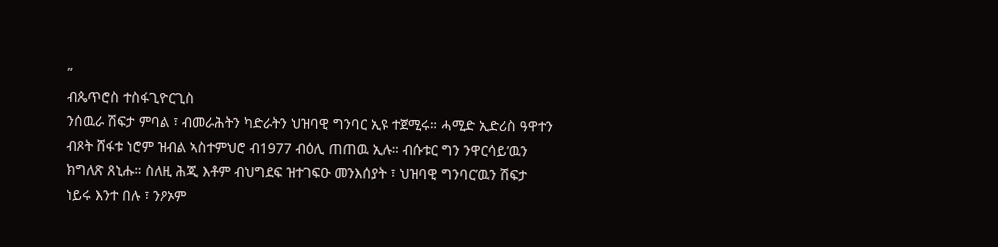”
ብጴጥሮስ ተስፋጊዮርጊስ
ንሰዉራ ሽፍታ ምባል ፣ ብመራሕትን ካድራትን ህዝባዊ ግንባር ኢዩ ተጀሚሩ። ሓሚድ ኢድሪስ ዓዋተን ብጾት ሸፋቱ ነሮም ዝብል ኣስተምህሮ ብ1977 ብዕሊ ጠጠዉ ኢሉ። ብሱቱር ግን ንዋርሳይ’ዉን ክግለጽ ጸኒሑ። ስለዚ ሕጂ እቶም ብህግደፍ ዝተገፍዑ መንእሰያት ፣ ህዝባዊ ግንባር’ዉን ሽፍታ ነይሩ እንተ በሉ ፣ ንዖኦም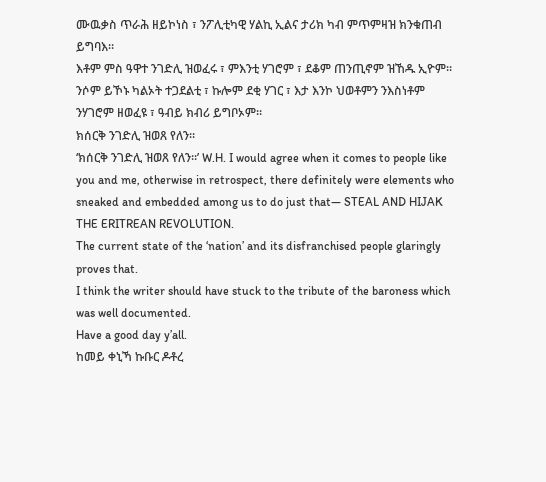ሙዉቃስ ጥራሕ ዘይኮነስ ፣ ንፖሊቲካዊ ሃልኪ ኢልና ታሪክ ካብ ምጥምዛዝ ክንቁጠብ ይግባእ።
እቶም ምስ ዓዋተ ንገድሊ ዝወፈሩ ፣ ምእንቲ ሃገሮም ፣ ደቆም ጠንጢኖም ዝኸዱ ኢዮም። ንሶም ይኾኑ ካልኦት ተጋደልቲ ፣ ኩሎም ደቂ ሃገር ፣ እታ እንኮ ህወቶምን ንእስነቶም ንሃገሮም ዘወፈዩ ፣ ዓብይ ክብሪ ይግቦኦም።
ክሰርቅ ንገድሊ ዝወጸ የለን።
‘ክሰርቅ ንገድሊ ዝወጸ የለን።’ W.H. I would agree when it comes to people like you and me, otherwise in retrospect, there definitely were elements who sneaked and embedded among us to do just that— STEAL AND HIJAK THE ERITREAN REVOLUTION.
The current state of the ‘nation’ and its disfranchised people glaringly proves that.
I think the writer should have stuck to the tribute of the baroness which was well documented.
Have a good day y’all.
ከመይ ቀኒኻ ኩቡር ዶቶረ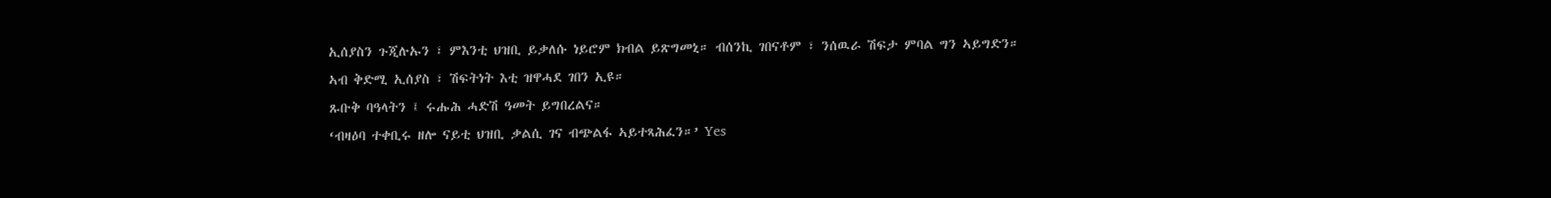ኢሰያስን ጉጂሉኡን ፣ ምእንቲ ህዝቢ ይቃለሱ ነይሮም ክብል ይጽግመኒ። ብሰንኪ ገበናቶም ፣ ንሰዉራ ሽፍታ ምባል ግን ኣይግድን።
ኣብ ቅድሚ ኢሰያስ ፣ ሽፍትነት እቲ ዝዋሓደ ገበን ኢዩ።
ጹቡቅ ባዓላትን ፤ ሩሑሕ ሓድሽ ዓመት ይግበረልና።
‘ብዛዕባ ተቀቢሩ ዘሎ ናይቲ ህዝቢ ቃልሲ ገና ብጭልፋ ኣይተጻሕፈን።’ Yes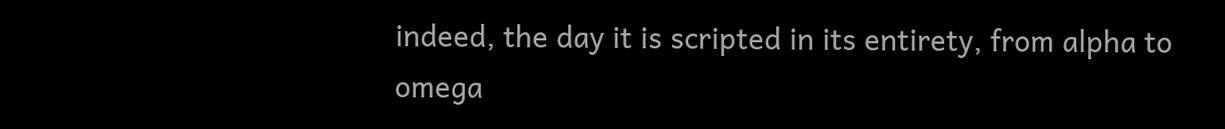indeed, the day it is scripted in its entirety, from alpha to omega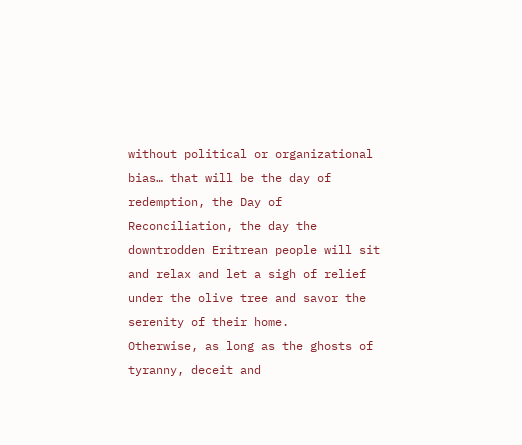without political or organizational bias… that will be the day of redemption, the Day of Reconciliation, the day the downtrodden Eritrean people will sit and relax and let a sigh of relief under the olive tree and savor the serenity of their home.
Otherwise, as long as the ghosts of tyranny, deceit and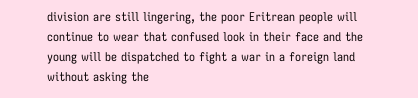division are still lingering, the poor Eritrean people will continue to wear that confused look in their face and the young will be dispatched to fight a war in a foreign land without asking the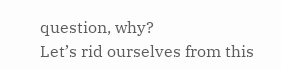question, why?
Let’s rid ourselves from this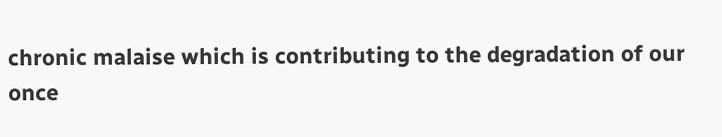chronic malaise which is contributing to the degradation of our once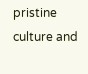pristine culture and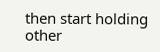then start holding other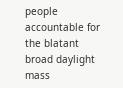people accountable for the blatant broad daylight mass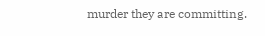murder they are committing.